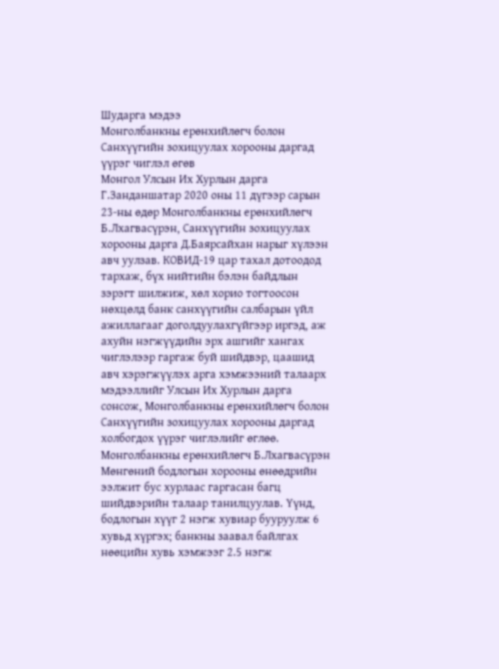Шударга мэдээ
Монголбанкны ерөнхийлөгч болон Санхүүгийн зохицуулах хорооны даргад үүрэг чиглэл өгөв
Монгол Улсын Их Хурлын дарга Г.Занданшатар 2020 оны 11 дүгээр сарын 23-ны өдөр Монголбанкны ерөнхийлөгч Б.Лхагвасүрэн, Санхүүгийн зохицуулах хорооны дарга Д.Баярсайхан нарыг хүлээн авч уулзав. КОВИД-19 цар тахал дотоодод тархаж, бүх нийтийн бэлэн байдлын зэрэгт шилжиж, хөл хорио тогтоосон нөхцөлд банк санхүүгийн салбарын үйл ажиллагааг доголдуулахгүйгээр иргэд, аж ахуйн нэгжүүдийн эрх ашгийг хангах чиглэлээр гаргаж буй шийдвэр, цаашид авч хэрэгжүүлэх арга хэмжээний талаарх мэдээллийг Улсын Их Хурлын дарга сонсож, Монголбанкны ерөнхийлөгч болон Санхүүгийн зохицуулах хорооны даргад холбогдох үүрэг чиглэлийг өглөө.
Монголбанкны ерөнхийлөгч Б.Лхагвасүрэн Мөнгөний бодлогын хорооны өнөөдрийн ээлжит бус хурлаас гаргасан багц шийдвэрийн талаар танилцуулав. Үүнд, бодлогын хүүг 2 нэгж хувиар бууруулж 6 хувьд хүргэх; банкны заавал байлгах нѳѳцийн хувь хэмжээг 2.5 нэгж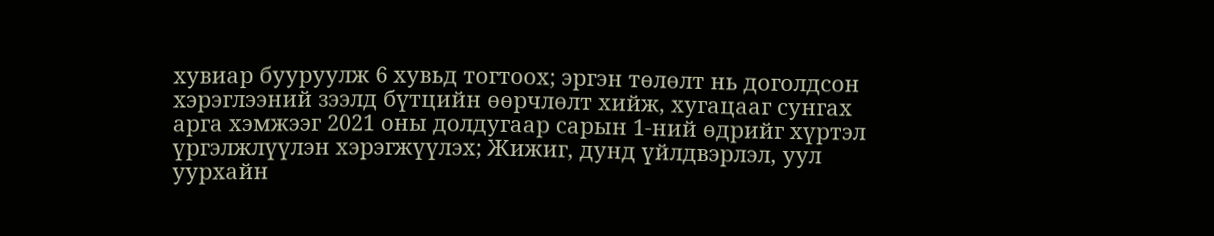хувиар бууруулж 6 хувьд тогтоох; эргэн төлөлт нь доголдсон хэрэглээний зээлд бүтцийн өөрчлөлт хийж, хугацааг сунгах арга хэмжээг 2021 оны долдугаар сарын 1-ний өдрийг хүртэл үргэлжлүүлэн хэрэгжүүлэх; Жижиг, дунд үйлдвэрлэл, уул уурхайн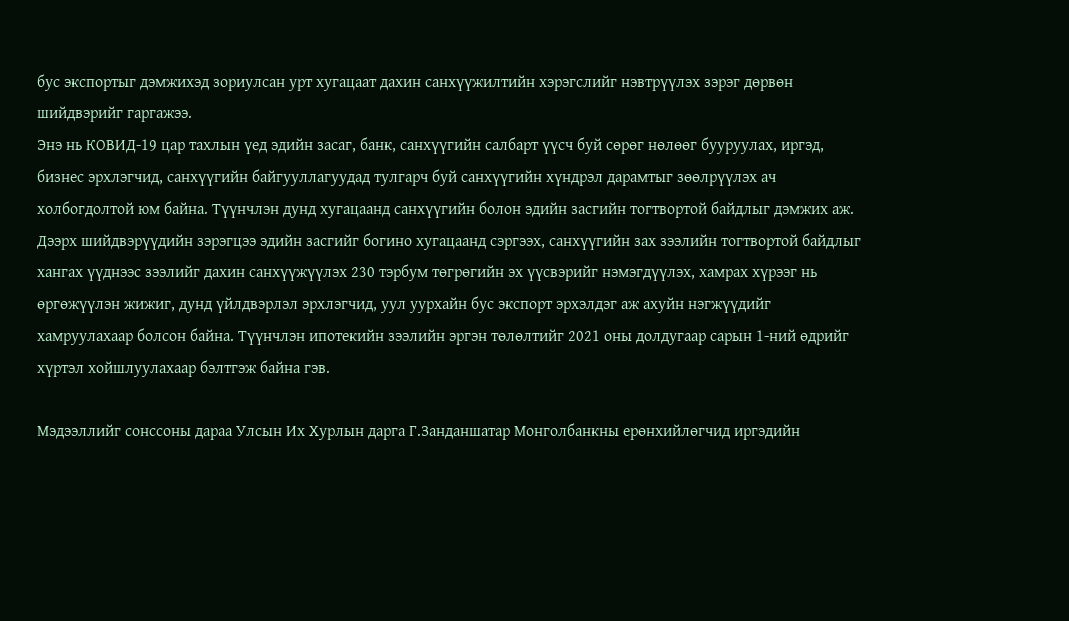бус экспортыг дэмжихэд зориулсан урт хугацаат дахин санхүүжилтийн хэрэгслийг нэвтрүүлэх зэрэг дөрвөн шийдвэрийг гаргажээ.
Энэ нь КОВИД-19 цар тахлын үед эдийн засаг, банк, санхүүгийн салбарт үүсч буй сөрөг нөлөөг бууруулах, иргэд, бизнес эрхлэгчид, санхүүгийн байгууллагуудад тулгарч буй санхүүгийн хүндрэл дарамтыг зөөлрүүлэх ач холбогдолтой юм байна. Түүнчлэн дунд хугацаанд санхүүгийн болон эдийн засгийн тогтвортой байдлыг дэмжих аж.
Дээрх шийдвэрүүдийн зэрэгцээ эдийн засгийг богино хугацаанд сэргээх, санхүүгийн зах зээлийн тогтвортой байдлыг хангах үүднээс зээлийг дахин санхүүжүүлэх 230 тэрбум төгрөгийн эх үүсвэрийг нэмэгдүүлэх, хамрах хүрээг нь өргөжүүлэн жижиг, дунд үйлдвэрлэл эрхлэгчид, уул уурхайн бус экспорт эрхэлдэг аж ахуйн нэгжүүдийг хамруулахаар болсон байна. Түүнчлэн ипотекийн зээлийн эргэн төлөлтийг 2021 оны долдугаар сарын 1-ний өдрийг хүртэл хойшлуулахаар бэлтгэж байна гэв.

Мэдээллийг сонссоны дараа Улсын Их Хурлын дарга Г.Занданшатар Монголбанкны ерөнхийлөгчид иргэдийн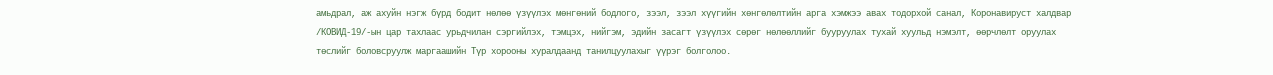амьдрал, аж ахуйн нэгж бүрд бодит нөлөө үзүүлэх мөнгөний бодлого, зээл, зээл хүүгийн хөнгөлөлтийн арга хэмжээ авах тодорхой санал, Коронавируст халдвар /КОВИД-19/-ын цар тахлаас урьдчилан сэргийлэх, тэмцэх, нийгэм, эдийн засагт үзүүлэх сөрөг нөлөөллийг бууруулах тухай хуульд нэмэлт, өөрчлөлт оруулах төслийг боловсруулж маргаашийн Түр хорооны хуралдаанд танилцуулахыг үүрэг болголоо.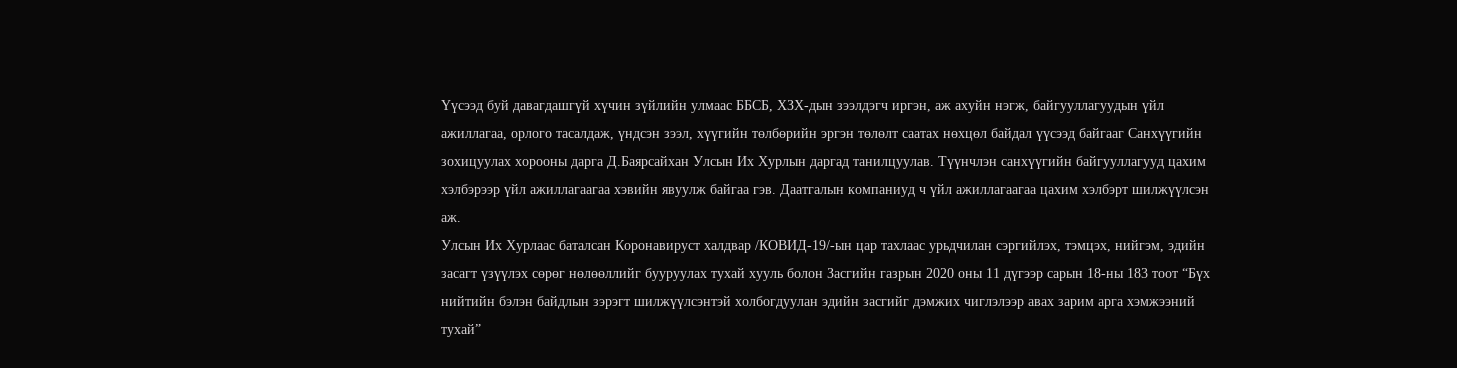Үүсээд буй давагдашгүй хүчин зүйлийн улмаас ББСБ, ХЗХ-дын зээлдэгч иргэн, аж ахуйн нэгж, байгууллагуудын үйл ажиллагаа, орлого тасалдаж, үндсэн зээл, хүүгийн төлбөрийн эргэн төлөлт саатах нөхцөл байдал үүсээд байгааг Санхүүгийн зохицуулах хорооны дарга Д.Баярсайхан Улсын Их Хурлын даргад танилцуулав. Түүнчлэн санхүүгийн байгууллагууд цахим хэлбэрээр үйл ажиллагаагаа хэвийн явуулж байгаа гэв. Даатгалын компаниуд ч үйл ажиллагаагаа цахим хэлбэрт шилжүүлсэн аж.
Улсын Их Хурлаас баталсан Коронавируст халдвар /КОВИД-19/-ын цар тахлаас урьдчилан сэргийлэх, тэмцэх, нийгэм, эдийн засагт үзүүлэх сөрөг нөлөөллийг бууруулах тухай хууль болон Засгийн газрын 2020 оны 11 дүгээр сарын 18-ны 183 тоот “Бүх нийтийн бэлэн байдлын зэрэгт шилжүүлсэнтэй холбогдуулан эдийн засгийг дэмжих чиглэлээр авах зарим арга хэмжээний тухай”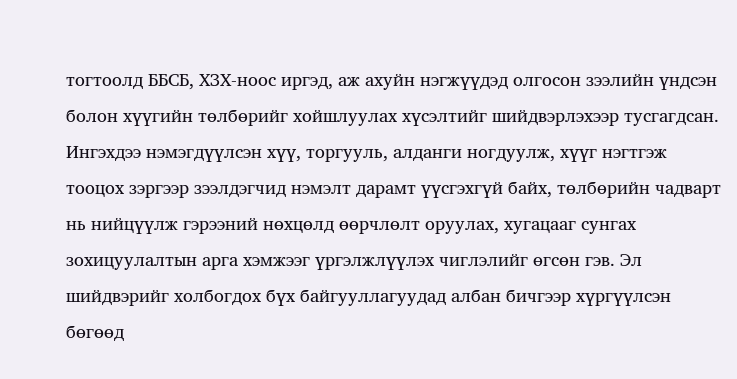тогтоолд ББСБ, ХЗХ-ноос иргэд, аж ахуйн нэгжүүдэд олгосон зээлийн үндсэн болон хүүгийн төлбөрийг хойшлуулах хүсэлтийг шийдвэрлэхээр тусгагдсан. Ингэхдээ нэмэгдүүлсэн хүү, торгууль, алданги ногдуулж, хүүг нэгтгэж тооцох зэргээр зээлдэгчид нэмэлт дарамт үүсгэхгүй байх, төлбөрийн чадварт нь нийцүүлж гэрээний нөхцөлд өөрчлөлт оруулах, хугацааг сунгах зохицуулалтын арга хэмжээг үргэлжлүүлэх чиглэлийг өгсөн гэв. Эл шийдвэрийг холбогдох бүх байгууллагуудад албан бичгээр хүргүүлсэн бөгөөд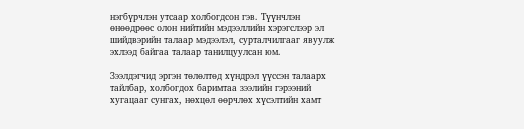нэгбүрчлэн утсаар холбогдсон гэв. Түүнчлэн өнөөдрөөс олон нийтийн мэдээллийн хэрэгслээр эл шийдвэрийн талаар мэдээлэл, сурталчилгааг явуулж эхлээд байгаа талаар танилцуулсан юм.

Зээлдэгчид эргэн төлөлтөд хүндрэл үүссэн талаарх тайлбар, холбогдох баримтаа зээлийн гэрээний хугацааг сунгах, нөхцөл өөрчлөх хүсэлтийн хамт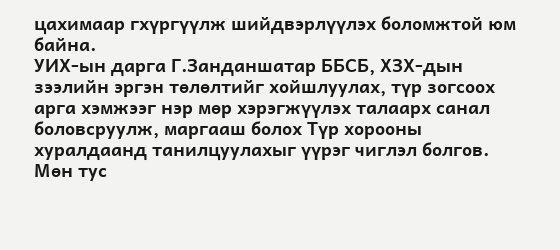цахимаар гхүргүүлж шийдвэрлүүлэх боломжтой юм байна.
УИХ-ын дарга Г.Занданшатар ББСБ, ХЗХ-дын зээлийн эргэн төлөлтийг хойшлуулах, түр зогсоох арга хэмжээг нэр мөр хэрэгжүүлэх талаарх санал боловсруулж, маргааш болох Түр хорооны хуралдаанд танилцуулахыг үүрэг чиглэл болгов. Мөн тус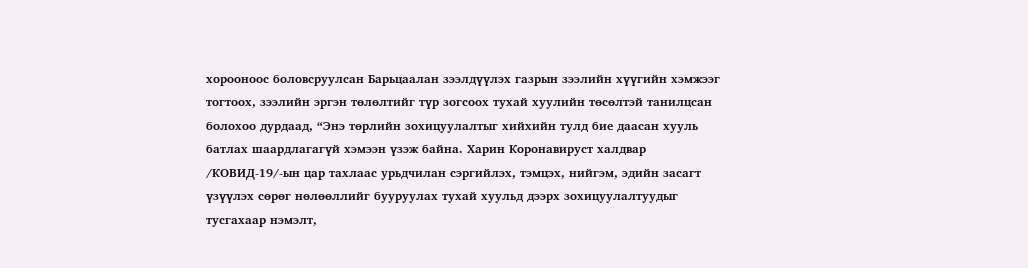хорооноос боловсруулсан Барьцаалан зээлдүүлэх газрын зээлийн хүүгийн хэмжээг тогтоох, зээлийн эргэн төлөлтийг түр зогсоох тухай хуулийн төсөлтэй танилцсан болохоо дурдаад, “Энэ төрлийн зохицуулалтыг хийхийн тулд бие даасан хууль батлах шаардлагагүй хэмээн үзэж байна. Харин Коронавируст халдвар /КОВИД-19/-ын цар тахлаас урьдчилан сэргийлэх, тэмцэх, нийгэм, эдийн засагт үзүүлэх сөрөг нөлөөллийг бууруулах тухай хуульд дээрх зохицуулалтуудыг тусгахаар нэмэлт,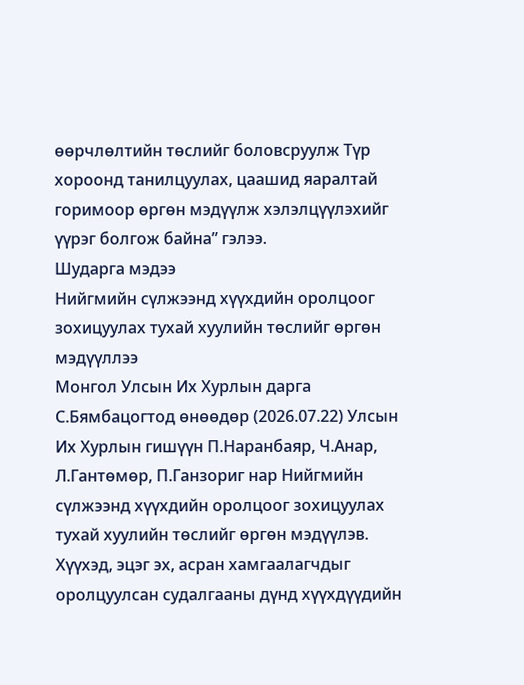өөрчлөлтийн төслийг боловсруулж Түр хороонд танилцуулах, цаашид яаралтай горимоор өргөн мэдүүлж хэлэлцүүлэхийг үүрэг болгож байна” гэлээ.
Шударга мэдээ
Нийгмийн сүлжээнд хүүхдийн оролцоог зохицуулах тухай хуулийн төслийг өргөн мэдүүллээ
Монгол Улсын Их Хурлын дарга С.Бямбацогтод өнөөдөр (2026.07.22) Улсын Их Хурлын гишүүн П.Наранбаяр, Ч.Анар, Л.Гантөмөр, П.Ганзориг нар Нийгмийн сүлжээнд хүүхдийн оролцоог зохицуулах тухай хуулийн төслийг өргөн мэдүүлэв.
Хүүхэд, эцэг эх, асран хамгаалагчдыг оролцуулсан судалгааны дүнд хүүхдүүдийн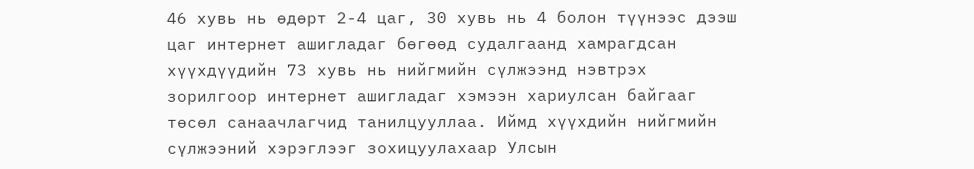46 хувь нь өдөрт 2-4 цаг, 30 хувь нь 4 болон түүнээс дээш цаг интернет ашигладаг бөгөөд судалгаанд хамрагдсан хүүхдүүдийн 73 хувь нь нийгмийн сүлжээнд нэвтрэх зорилгоор интернет ашигладаг хэмээн хариулсан байгааг төсөл санаачлагчид танилцууллаа. Иймд хүүхдийн нийгмийн сүлжээний хэрэглээг зохицуулахаар Улсын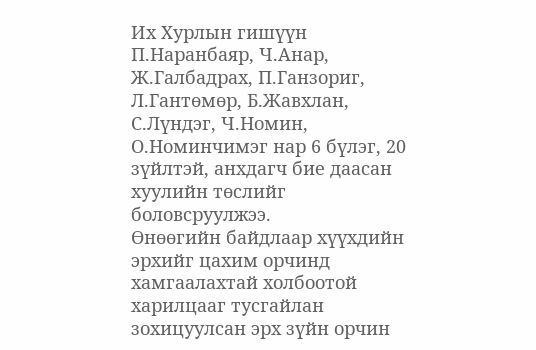Их Хурлын гишүүн П.Наранбаяр, Ч.Анар, Ж.Галбадрах, П.Ганзориг, Л.Гантөмөр, Б.Жавхлан, С.Лүндэг, Ч.Номин, О.Номинчимэг нар 6 бүлэг, 20 зүйлтэй, анхдагч бие даасан хуулийн төслийг боловсруулжээ.
Өнөөгийн байдлаар хүүхдийн эрхийг цахим орчинд хамгаалахтай холбоотой харилцааг тусгайлан зохицуулсан эрх зүйн орчин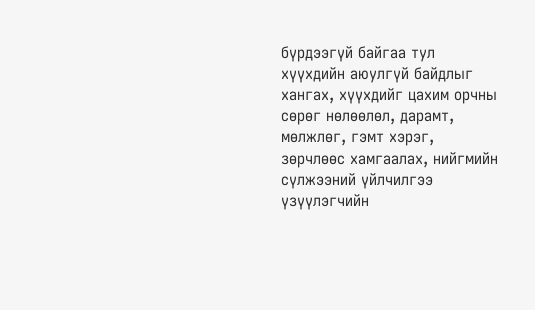бүрдээгүй байгаа тул хүүхдийн аюулгүй байдлыг хангах, хүүхдийг цахим орчны сөрөг нөлөөлөл, дарамт, мөлжлөг, гэмт хэрэг, зөрчлөөс хамгаалах, нийгмийн сүлжээний үйлчилгээ үзүүлэгчийн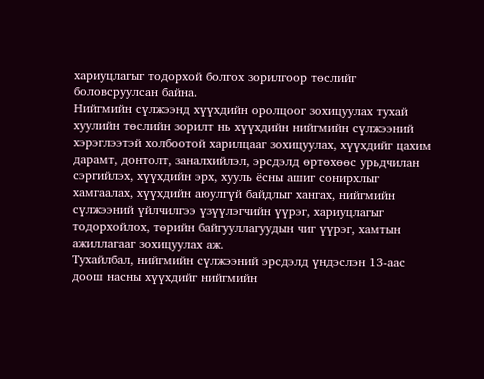хариуцлагыг тодорхой болгох зорилгоор төслийг боловсруулсан байна.
Нийгмийн сүлжээнд хүүхдийн оролцоог зохицуулах тухай хуулийн төслийн зорилт нь хүүхдийн нийгмийн сүлжээний хэрэглээтэй холбоотой харилцааг зохицуулах, хүүхдийг цахим дарамт, донтолт, заналхийлэл, эрсдэлд өртөхөөс урьдчилан сэргийлэх, хүүхдийн эрх, хууль ёсны ашиг сонирхлыг хамгаалах, хүүхдийн аюулгүй байдлыг хангах, нийгмийн сүлжээний үйлчилгээ үзүүлэгчийн үүрэг, хариуцлагыг тодорхойлох, төрийн байгууллагуудын чиг үүрэг, хамтын ажиллагааг зохицуулах аж.
Тухайлбал, нийгмийн сүлжээний эрсдэлд үндэслэн 13-аас доош насны хүүхдийг нийгмийн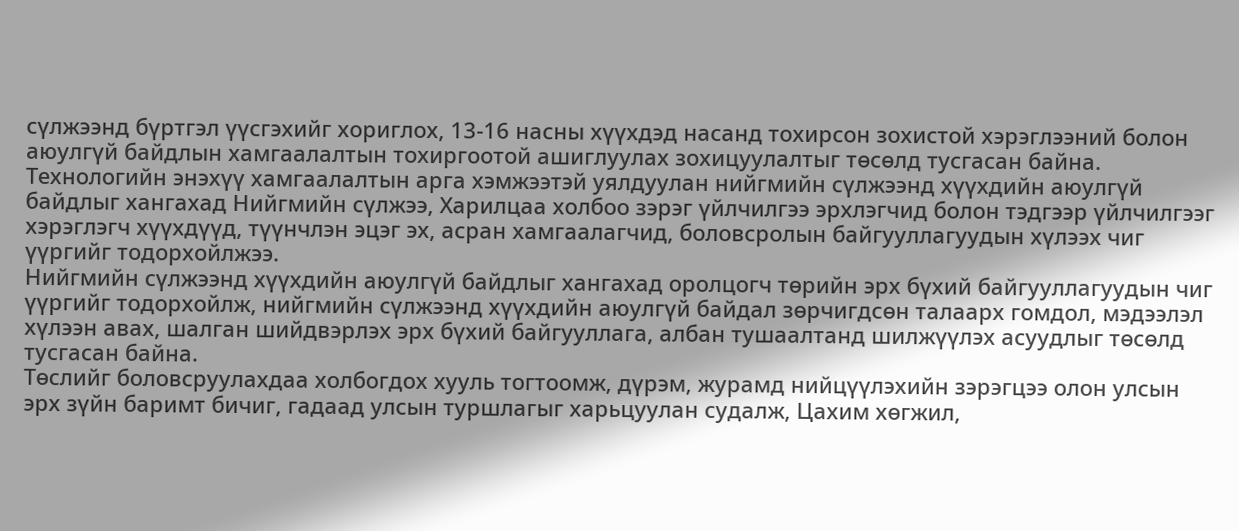сүлжээнд бүртгэл үүсгэхийг хориглох, 13-16 насны хүүхдэд насанд тохирсон зохистой хэрэглээний болон аюулгүй байдлын хамгаалалтын тохиргоотой ашиглуулах зохицуулалтыг төсөлд тусгасан байна. Технологийн энэхүү хамгаалалтын арга хэмжээтэй уялдуулан нийгмийн сүлжээнд хүүхдийн аюулгүй байдлыг хангахад Нийгмийн сүлжээ, Харилцаа холбоо зэрэг үйлчилгээ эрхлэгчид болон тэдгээр үйлчилгээг хэрэглэгч хүүхдүүд, түүнчлэн эцэг эх, асран хамгаалагчид, боловсролын байгууллагуудын хүлээх чиг үүргийг тодорхойлжээ.
Нийгмийн сүлжээнд хүүхдийн аюулгүй байдлыг хангахад оролцогч төрийн эрх бүхий байгууллагуудын чиг үүргийг тодорхойлж, нийгмийн сүлжээнд хүүхдийн аюулгүй байдал зөрчигдсөн талаарх гомдол, мэдээлэл хүлээн авах, шалган шийдвэрлэх эрх бүхий байгууллага, албан тушаалтанд шилжүүлэх асуудлыг төсөлд тусгасан байна.
Төслийг боловсруулахдаа холбогдох хууль тогтоомж, дүрэм, журамд нийцүүлэхийн зэрэгцээ олон улсын эрх зүйн баримт бичиг, гадаад улсын туршлагыг харьцуулан судалж, Цахим хөгжил,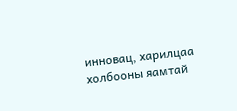инновац, харилцаа холбооны яамтай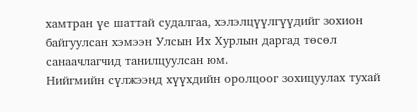хамтран үе шаттай судалгаа, хэлэлцүүлгүүдийг зохион байгуулсан хэмээн Улсын Их Хурлын даргад төсөл санаачлагчид танилцуулсан юм.
Нийгмийн сүлжээнд хүүхдийн оролцоог зохицуулах тухай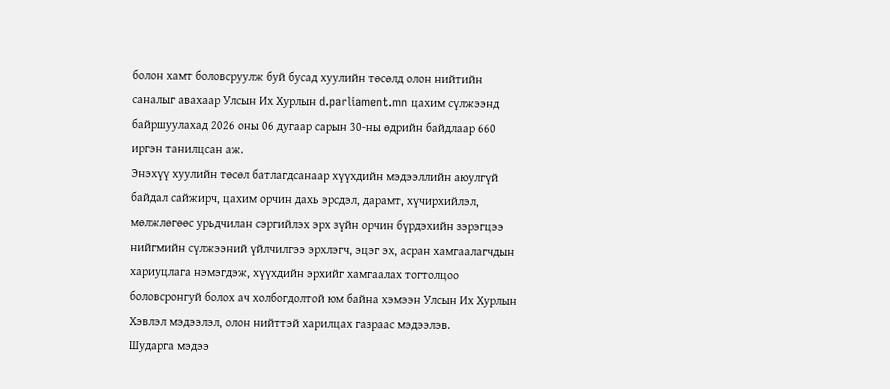болон хамт боловсруулж буй бусад хуулийн төсөлд олон нийтийн саналыг авахаар Улсын Их Хурлын d.parliament.mn цахим сүлжээнд байршуулахад 2026 оны 06 дугаар сарын 30-ны өдрийн байдлаар 660 иргэн танилцсан аж.
Энэхүү хуулийн төсөл батлагдсанаар хүүхдийн мэдээллийн аюулгүй байдал сайжирч, цахим орчин дахь эрсдэл, дарамт, хүчирхийлэл, мөлжлөгөөс урьдчилан сэргийлэх эрх зүйн орчин бүрдэхийн зэрэгцээ нийгмийн сүлжээний үйлчилгээ эрхлэгч, эцэг эх, асран хамгаалагчдын хариуцлага нэмэгдэж, хүүхдийн эрхийг хамгаалах тогтолцоо боловсронгуй болох ач холбогдолтой юм байна хэмээн Улсын Их Хурлын Хэвлэл мэдээлэл, олон нийттэй харилцах газраас мэдээлэв.
Шударга мэдээ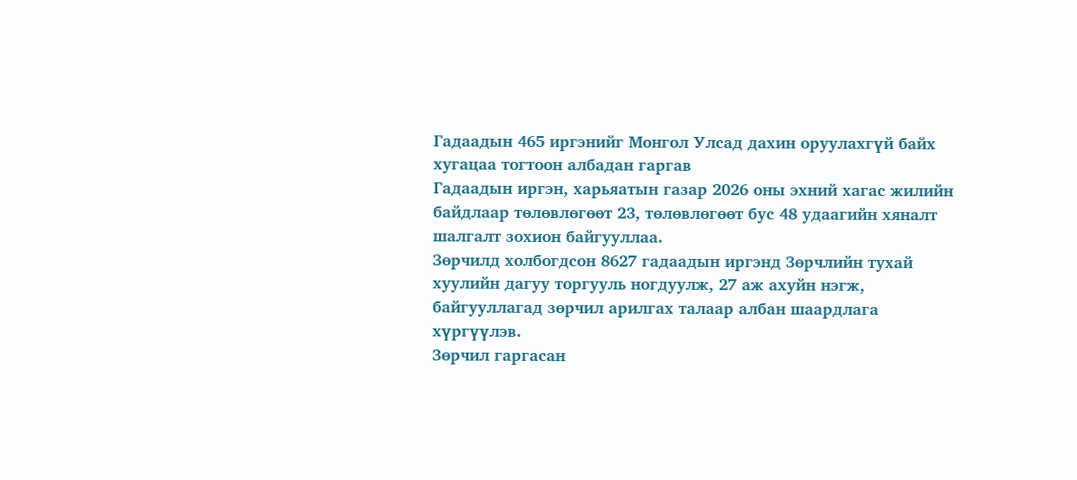Гадаадын 465 иргэнийг Монгол Улсад дахин оруулахгүй байх хугацаа тогтоон албадан гаргав
Гадаадын иргэн, харьяатын газар 2026 оны эхний хагас жилийн байдлаар төлөвлөгөөт 23, төлөвлөгөөт бус 48 удаагийн хяналт шалгалт зохион байгууллаа.
Зөрчилд холбогдсон 8627 гадаадын иргэнд Зөрчлийн тухай хуулийн дагуу торгууль ногдуулж, 27 аж ахуйн нэгж, байгууллагад зөрчил арилгах талаар албан шаардлага хүргүүлэв.
Зөрчил гаргасан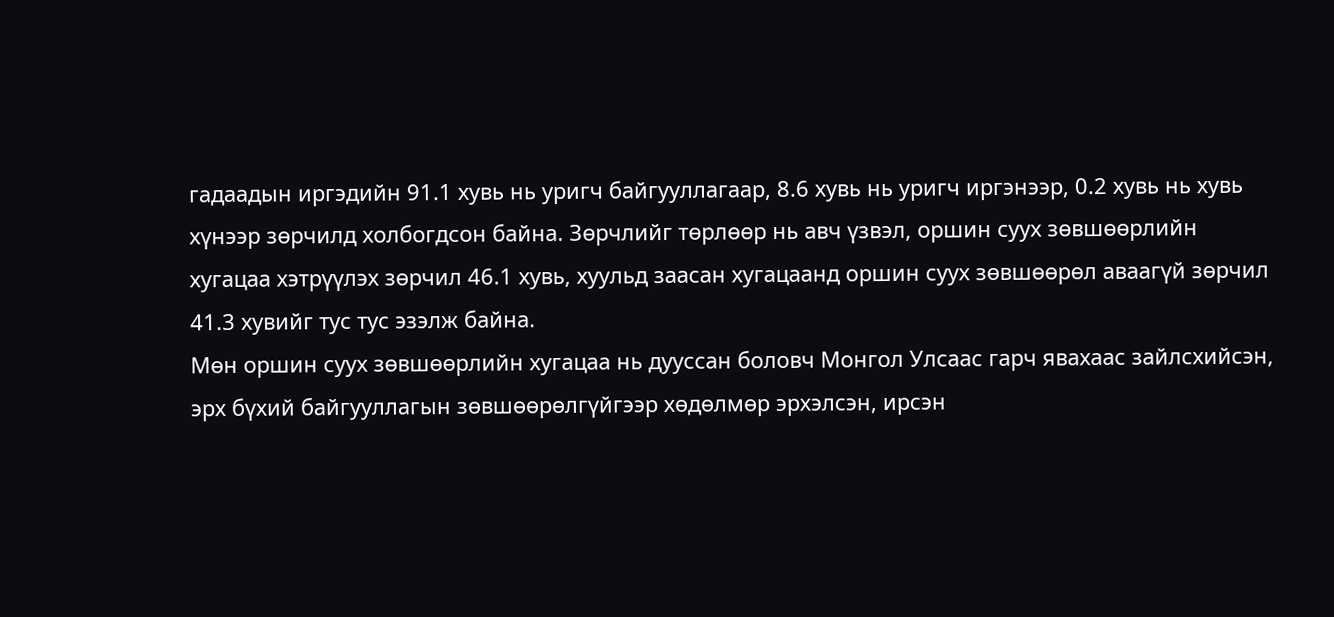гадаадын иргэдийн 91.1 хувь нь уригч байгууллагаар, 8.6 хувь нь уригч иргэнээр, 0.2 хувь нь хувь хүнээр зөрчилд холбогдсон байна. Зөрчлийг төрлөөр нь авч үзвэл, оршин суух зөвшөөрлийн хугацаа хэтрүүлэх зөрчил 46.1 хувь, хуульд заасан хугацаанд оршин суух зөвшөөрөл аваагүй зөрчил 41.3 хувийг тус тус эзэлж байна.
Мөн оршин суух зөвшөөрлийн хугацаа нь дууссан боловч Монгол Улсаас гарч явахаас зайлсхийсэн, эрх бүхий байгууллагын зөвшөөрөлгүйгээр хөдөлмөр эрхэлсэн, ирсэн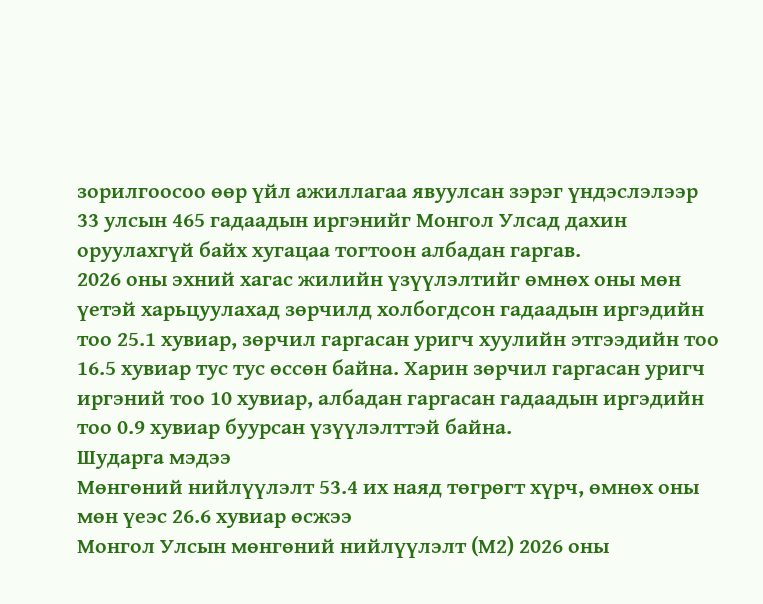зорилгоосоо өөр үйл ажиллагаа явуулсан зэрэг үндэслэлээр 33 улсын 465 гадаадын иргэнийг Монгол Улсад дахин оруулахгүй байх хугацаа тогтоон албадан гаргав.
2026 оны эхний хагас жилийн үзүүлэлтийг өмнөх оны мөн үетэй харьцуулахад зөрчилд холбогдсон гадаадын иргэдийн тоо 25.1 хувиар, зөрчил гаргасан уригч хуулийн этгээдийн тоо 16.5 хувиар тус тус өссөн байна. Харин зөрчил гаргасан уригч иргэний тоо 10 хувиар, албадан гаргасан гадаадын иргэдийн тоо 0.9 хувиар буурсан үзүүлэлттэй байна.
Шударга мэдээ
Мөнгөний нийлүүлэлт 53.4 их наяд төгрөгт хүрч, өмнөх оны мөн үеэс 26.6 хувиар өсжээ
Монгол Улсын мөнгөний нийлүүлэлт (М2) 2026 оны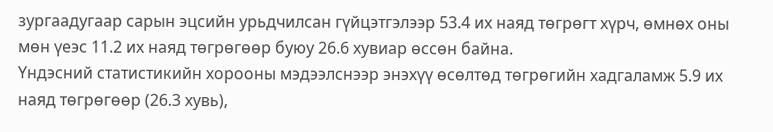зургаадугаар сарын эцсийн урьдчилсан гүйцэтгэлээр 53.4 их наяд төгрөгт хүрч, өмнөх оны мөн үеэс 11.2 их наяд төгрөгөөр буюу 26.6 хувиар өссөн байна.
Үндэсний статистикийн хорооны мэдээлснээр энэхүү өсөлтөд төгрөгийн хадгаламж 5.9 их наяд төгрөгөөр (26.3 хувь),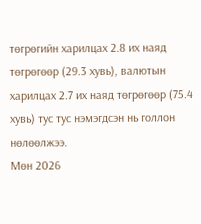төгрөгийн харилцах 2.8 их наяд төгрөгөөр (29.3 хувь), валютын харилцах 2.7 их наяд төгрөгөөр (75.4 хувь) тус тус нэмэгдсэн нь голлон нөлөөлжээ.
Мөн 2026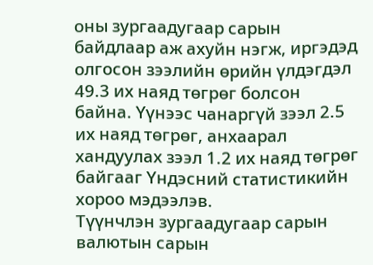оны зургаадугаар сарын байдлаар аж ахуйн нэгж, иргэдэд олгосон зээлийн өрийн үлдэгдэл 49.3 их наяд төгрөг болсон байна. Үүнээс чанаргүй зээл 2.5 их наяд төгрөг, анхаарал хандуулах зээл 1.2 их наяд төгрөг байгааг Үндэсний статистикийн хороо мэдээлэв.
Түүнчлэн зургаадугаар сарын валютын сарын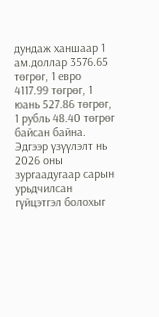дундаж ханшаар 1 ам.доллар 3576.65 төгрөг, 1 евро 4117.99 төгрөг, 1 юань 527.86 төгрөг, 1 рубль 48.40 төгрөг байсан байна.
Эдгээр үзүүлэлт нь 2026 оны зургаадугаар сарын урьдчилсан гүйцэтгэл болохыг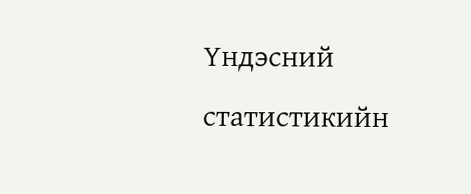Үндэсний статистикийн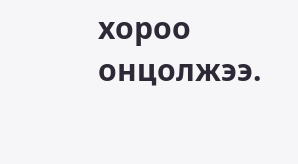хороо онцолжээ.